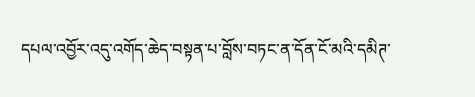དཔལ་འབྱོར་འདུ་འགོད་ཆེད་བསྟན་པ་བློས་བཏང་ན་དོན་ངོ་མའི་དམིཊ་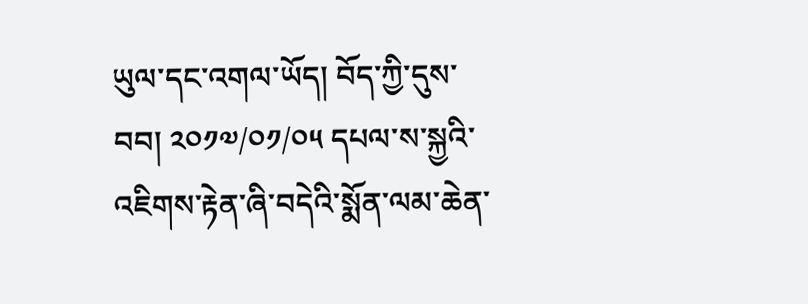ཡུལ་དང་འགལ་ཡོད། བོད་ཀྱི་དུས་བབ། ༢༠༡༧/༠༡/༠༥ དཔལ་ས་སྐྱའི་འཇིགས་རྟེན་ཞི་བདེའི་སྨོན་ལམ་ཆེན་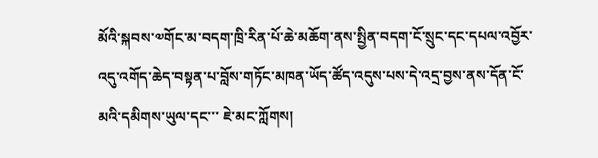མོའི་སྐབས་༧གོང་མ་བདག་ཁྲི་རིན་པོ་ཆེ་མཆོག་ནས་སྤྱིན་བདག་ངོ་སྲུང་དང་དཔལ་འབྱོར་འདུ་འགོད་ཆེད་བསྟན་པ་བློས་གཏོང་མཁན་ཡོད་ཚོད་འདུས་པས་དེ་འདྲ་བྱས་ནས་དོན་ངོ་མའི་དམིགས་ཡུལ་དང་་་ ཇེ་མང་ཀློགས།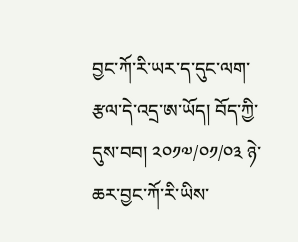བྱང་ཀོ་རི་ཡར་ད་དུང་ལག་རྩལ་དེ་འདྲ་ཨ་ཡོད། བོད་ཀྱི་དུས་བབ། ༢༠༡༧/༠༡/༠༣ ཉེ་ཆར་བྱང་ཀོ་རི་ཡིས་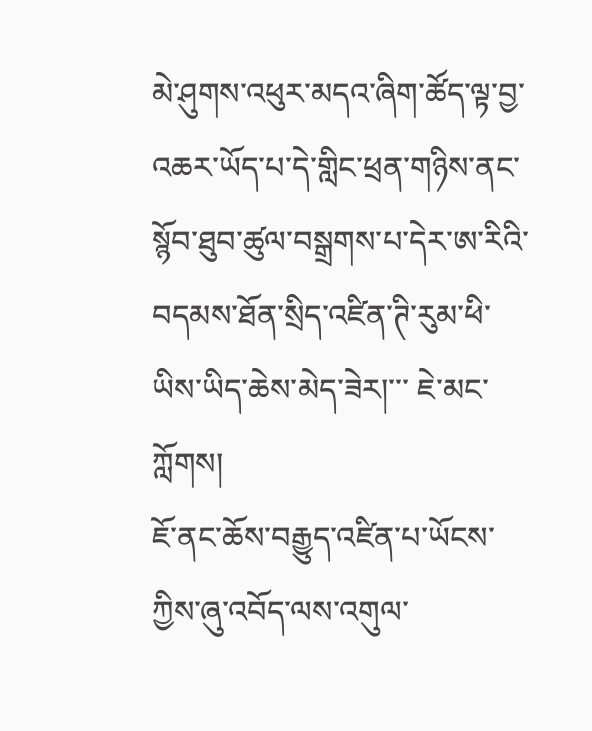མེ་ཤུགས་འཕུར་མདའ་ཞིག་ཚོད་ལྟ་བྱ་འཆར་ཡོད་པ་དེ་གླིང་ཕྲན་གཉིས་ནང་སྙོབ་ཐུབ་ཚུལ་བསྒྲགས་པ་དེར་ཨ་རིའི་བདམས་ཐོན་སྲིད་འཛིན་ཊི་རུམ་ཕི་ཡིས་ཡིད་ཆེས་མེད་ཟེར།་་་ ཇེ་མང་ཀློགས།
ཇོ་ནང་ཆོས་བརྒྱུད་འཛིན་པ་ཡོངས་ཀྱིས་ཞུ་འབོད་ལས་འགུལ་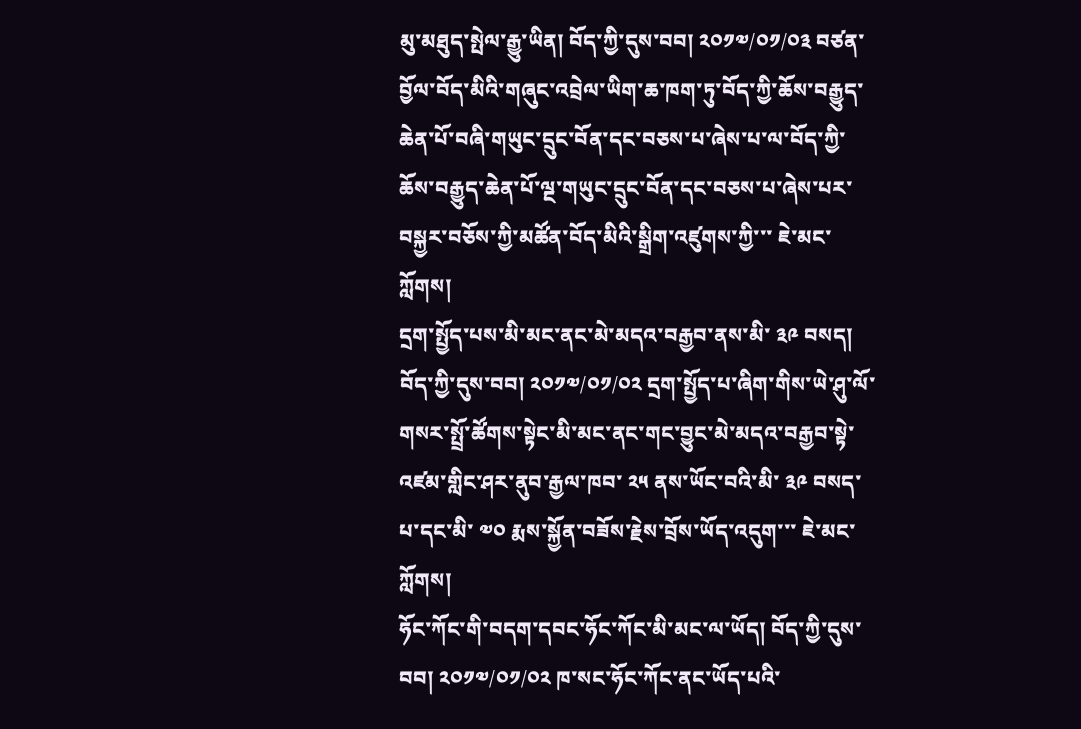མུ་མཐུད་སྤེལ་རྒྱུ་ཡིན། བོད་ཀྱི་དུས་བབ། ༢༠༡༧/༠༡/༠༣ བཙན་བྱོལ་བོད་མིའི་གཞུང་འབྲེལ་ཡིག་ཆ་ཁག་ཏུ་བོད་ཀྱི་ཆོས་བརྒྱུད་ཆེན་པོ་བཞི་གཡུང་དྲུང་བོན་དང་བཅས་པ་ཞེས་པ་ལ་བོད་ཀྱི་ཆོས་བརྒྱུད་ཆེན་པོ་ལྔ་གཡུང་དྲུང་བོན་དང་བཅས་པ་ཞེས་པར་བསྐྱར་བཅོས་ཀྱི་མཚོན་བོད་མིའི་སྒྲིག་འཛུགས་ཀྱི་་་ ཇེ་མང་ཀློགས།
དྲག་སྤྱོད་པས་མི་མང་ནང་མེ་མདའ་བརྒྱབ་ནས་མི་ ༣༩ བསད། བོད་ཀྱི་དུས་བབ། ༢༠༡༧/༠༡/༠༢ དྲག་སྤྱོད་པ་ཞིག་གིས་ཡེ་ཤུ་ལོ་གསར་སྤྲོ་ཚོགས་སྟེང་མི་མང་ནང་གང་བྱུང་མེ་མདའ་བརྒྱབ་སྟེ་འཛམ་གླིང་ཤར་ནུབ་རྒྱལ་ཁབ་ ༢༥ ནས་ཡོང་བའི་མི་ ༣༩ བསད་པ་དང་མི་ ༧༠ རྨས་སྐྱོན་བཟོས་རྗེས་བྲོས་ཡོད་འདུག་་་ ཇེ་མང་ཀློགས།
ཧོང་ཀོང་གི་བདག་དབང་ཧོང་ཀོང་མི་མང་ལ་ཡོད། བོད་ཀྱི་དུས་བབ། ༢༠༡༧/༠༡/༠༢ ཁ་སང་ཧོང་ཀོང་ནང་ཡོད་པའི་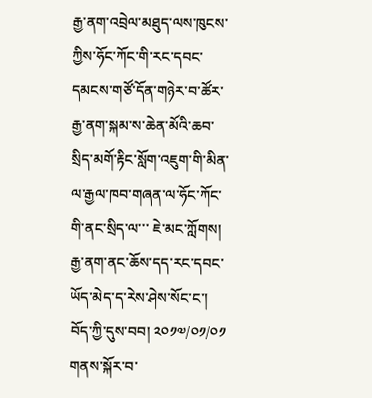རྒྱ་ནག་འབྲེལ་མཐུད་ལས་ཁུངས་ཀྱིས་ཧོང་ཀོང་གི་རང་དབང་དམངས་གཙོ་དོན་གཉེར་བ་ཚོར་རྒྱ་ནག་སྐམ་ས་ཆེན་མོའི་ཆབ་སྲིད་མགོ་རྟིང་སློག་འཇུག་གི་མིན་ལ་རྒྱལ་ཁབ་གཞན་ལ་ཧོང་ཀོང་གི་ནང་སྲིད་ལ་་་ ཇེ་མང་ཀློགས།
རྒྱ་ནག་ནང་ཆོས་དད་རང་དབང་ཡོད་མེད་ད་རེས་ཤེས་སོང་ང་། བོད་ཀྱི་དུས་བབ། ༢༠༡༧/༠༡/༠༡ གནས་སྐོར་བ་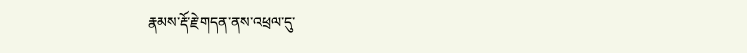རྣམས་རྡོ་རྗེ་གདན་ནས་འཕྲལ་དུ་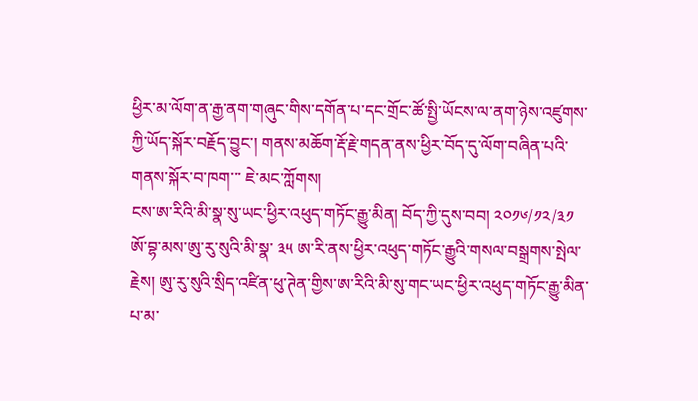ཕྱིར་མ་ལོག་ན་རྒྱ་ནག་གཞུང་གིས་དགོན་པ་དང་གྲོང་ཚོ་སྤྱི་ཡོངས་ལ་ནག་ཉེས་འཛུགས་ཀྱི་ཡོད་སྐོར་བརྗོད་བྱུང་། གནས་མཆོག་རྡོ་རྗེ་གདན་ནས་ཕྱིར་བོད་དུ་ལོག་བཞིན་པའི་གནས་སྐོར་བ་ཁག་་་ ཇེ་མང་ཀློགས།
ངས་ཨ་རིའི་མི་སྣ་སུ་ཡང་ཕྱིར་འཕུད་གཏོང་རྒྱུ་མིན། བོད་ཀྱི་དུས་བབ། ༢༠༡༦/༡༢/༣༡ ཨོ་བྷ་མས་ཨུ་རུ་སུའི་མི་སྣ་ ༣༥ ཨ་རི་ནས་ཕྱིར་འཕུད་གཏོང་རྒྱུའི་གསལ་བསྒྲགས་སྤེལ་རྗེས། ཨུ་རུ་སུའི་སྲིད་འཛིན་ཕུ་ཊེན་གྱིས་ཨ་རིའི་མི་སུ་གང་ཡང་ཕྱིར་འཕུད་གཏོང་རྒྱུ་མིན་པ་མ་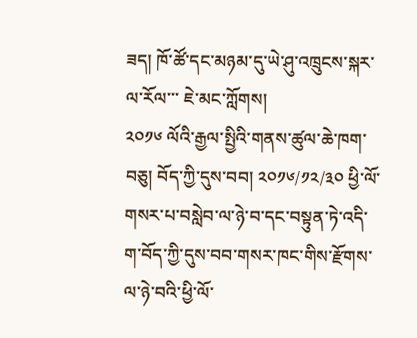ཟད། ཁོ་ཚོ་དང་མཉམ་དུ་ཡེ་ཤུ་འཁྲུངས་སྐར་ལ་རོལ་་་ ཇེ་མང་ཀློགས།
༢༠༡༦ ལོའི་རྒྱལ་སྤྱིའི་གནས་ཚུལ་ཆེ་ཁག་བཅུ། བོད་ཀྱི་དུས་བབ། ༢༠༡༦/༡༢/༣༠ ཕྱི་ལོ་གསར་པ་བསླེབ་ལ་ཉེ་བ་དང་བསྟུན་ཏེ་འདི་ག་བོད་ཀྱི་དུས་བབ་གསར་ཁང་གིས་རྫོགས་ལ་ཉེ་བའི་ཕྱི་ལོ་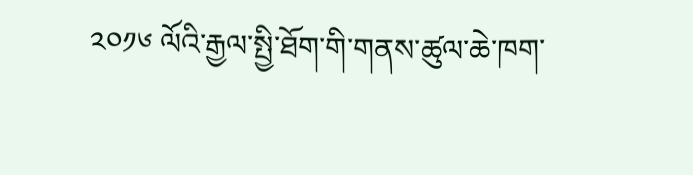༢༠༡༦ ལོའི་རྒྱལ་སྤྱི་ཐོག་གི་གནས་ཚུལ་ཆེ་ཁག་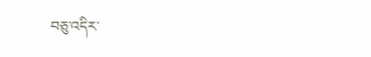བཅུ་འདིར་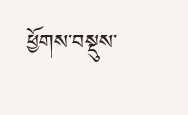ཕྱོགས་བསྡུས་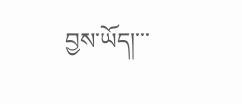བྱས་ཡོད།་་་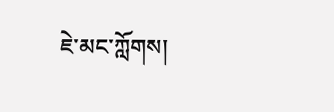ཇེ་མང་ཀློགས།